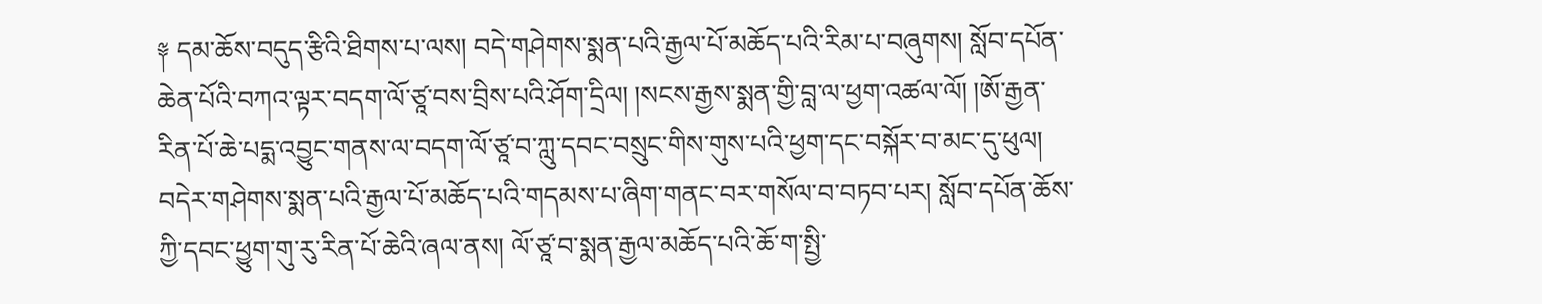༈ དམ་ཆོས་བདུད་རྩིའི་ཐིགས་པ་ལས། བདེ་གཤེགས་སྨན་པའི་རྒྱལ་པོ་མཆོད་པའི་རིམ་པ་བཞུགས། སློབ་དཔོན་ཆེན་པོའི་བཀའ་ལྟར་བདག་ལོ་ཙཱ་བས་བྲིས་པའི་ཤོག་དྲིལ། །སངས་རྒྱས་སྨན་གྱི་བླ་ལ་ཕྱག་འཚལ་ལོ། །ཨོ་རྒྱན་རིན་པོ་ཆེ་པདྨ་འབྱུང་གནས་ལ་བདག་ལོ་ཙཱ་བ་ཀླུ་དབང་བསྲུང་གིས་གུས་པའི་ཕྱག་དང་བསྐོར་བ་མང་དུ་ཕུལ། བདེར་གཤེགས་སྨན་པའི་རྒྱལ་པོ་མཆོད་པའི་གདམས་པ་ཞིག་གནང་བར་གསོལ་བ་བཏབ་པར། སློབ་དཔོན་ཆོས་ཀྱི་དབང་ཕྱུག་གུ་རུ་རིན་པོ་ཆེའི་ཞལ་ནས། ལོ་ཙཱ་བ་སྨན་རྒྱལ་མཆོད་པའི་ཆོ་ག་སྤྱི་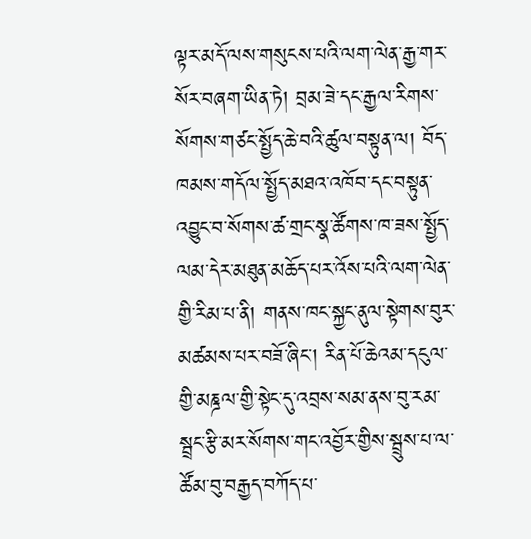ལྟར་མདོ་ལས་གསུངས་པའི་ལག་ལེན་རྒྱ་གར་སོར་བཞག་ཡིན་ཏེ། བྲམ་ཟེ་དང་རྒྱལ་རིགས་སོགས་གཙང་སྤྱོད་ཆེ་བའི་ཚུལ་བསྟུན་ལ། བོད་ཁམས་གདོལ་སྤྱོད་མཐའ་འཁོབ་དང་བསྟུན་འབྱུང་བ་སོགས་ཚ་གྲང་སྣ་ཚོགས་ཁ་ཟས་སྤྱོད་ལམ་དེར་མཐུན་མཆོད་པར་འོས་པའི་ལག་ལེན་གྱི་རིམ་པ་ནི། གནས་ཁང་སྐྱང་ནུལ་སྟེགས་བུར་མཚམས་པར་བཟོ་ཞིང་། རིན་པོ་ཆེའམ་དངུལ་གྱི་མཎྜལ་གྱི་སྟེང་དུ་འབྲས་སམ་ནས་བུ་རམ་སྦྲང་རྩི་མར་སོགས་གང་འབྱོར་གྱིས་སྦྲུས་པ་ལ་ཚོམ་བུ་བརྒྱད་བཀོད་པ་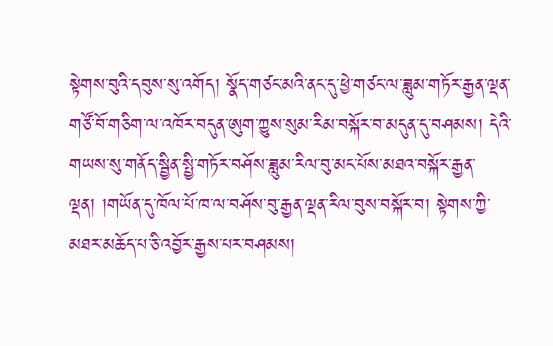སྟེགས་བུའི་དབུས་སུ་འགོད། སྣོད་གཙང་མའི་ནང་དུ་ཕྱེ་གཙང་ལ་ཟླུམ་གཏོར་རྒྱན་ལྡན་གཙོ་བོ་གཅིག་ལ་འཁོར་བདུན་ཨུག་ཀྱུས་སུམ་རིམ་བསྐོར་བ་མདུན་དུ་བཤམས། དེའི་གཡས་སུ་གནོད་སྦྱིན་སྤྱི་གཏོར་བཤོས་ཟླུམ་རིལ་བུ་མང་པོས་མཐའ་བསྐོར་རྒྱན་ལྡན། །གཡོན་དུ་ཁོལ་པོ་ཁ་ལ་བཤོས་བུ་རྒྱན་ལྡན་རིལ་བུས་བསྐོར་བ། སྟེགས་ཀྱི་མཐར་མཆོད་པ་ཅི་འབྱོར་རྒྱས་པར་བཤམས།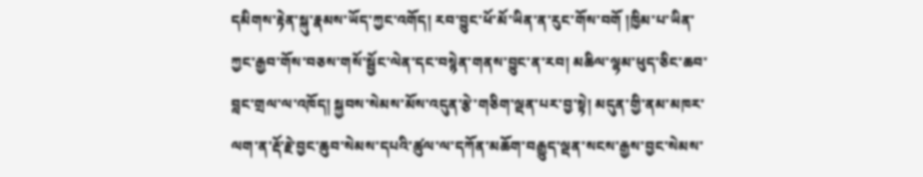དམིགས་རྟེན་སྐུ་རྣམས་ཡོད་ཀྱང་འགོད། རབ་བྱུང་ཕོ་མོ་ཡིན་ན་རུང་གོས་བགོ །ཁྱིམ་པ་ཡིན་ཀྱང་རྒྱབ་གོས་བཅས་གསོ་སྦྱོང་ལེན་དང་བསྙེན་གནས་བྱུང་ན་རབ། མཆིལ་ལྷམ་ཕུད་ཅིང་ཆབ་བླང་གྲལ་ལ་འཁོད། སྐྱབས་སེམས་མོས་འདུན་རྩེ་གཅིག་ལྡན་པར་བྱ་སྟེ། མདུན་གྱི་ནམ་མཁར་ལག་ན་རྡོ་རྗེ་བྱང་ཆུབ་སེམས་དཔའི་ཚུལ་ལ་དཀོན་མཆོག་བརྒྱུད་ལྡན་སངས་རྒྱས་བྱང་སེམས་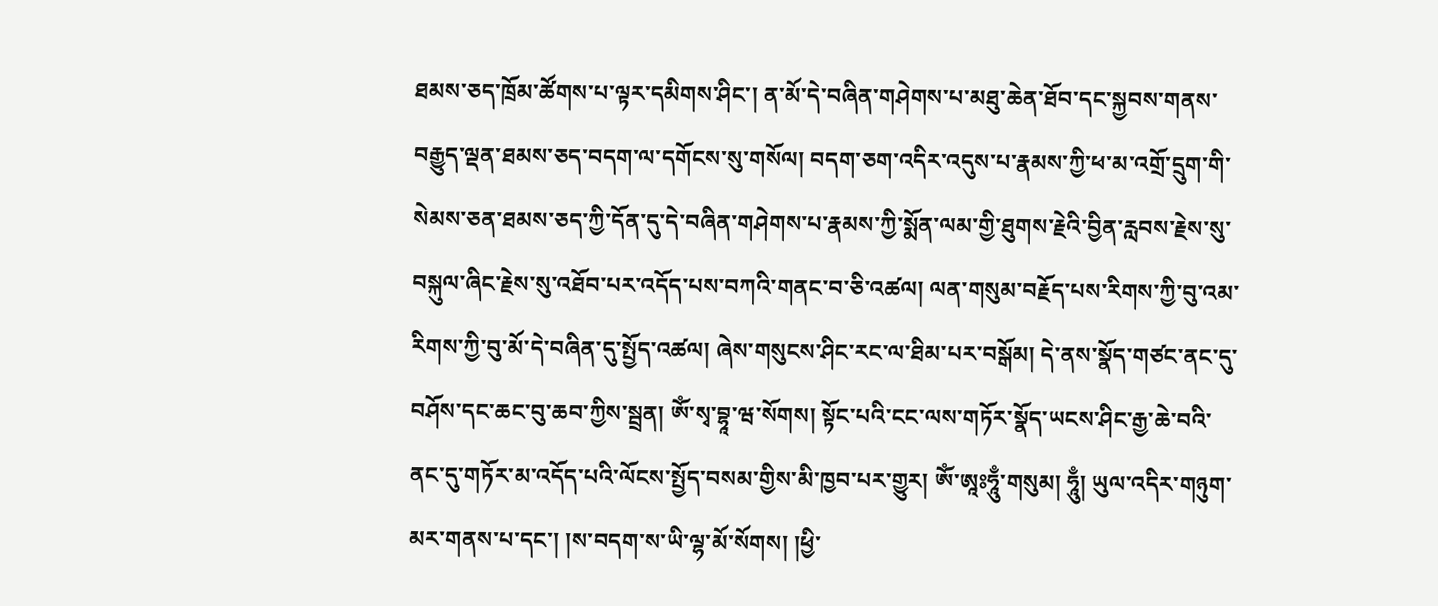ཐམས་ཅད་ཁྲོམ་ཚོགས་པ་ལྟར་དམིགས་ཤིང་། ན་མོ་དེ་བཞིན་གཤེགས་པ་མཐུ་ཆེན་ཐོབ་དང་སྐྱབས་གནས་བརྒྱུད་ལྡན་ཐམས་ཅད་བདག་ལ་དགོངས་སུ་གསོལ། བདག་ཅག་འདིར་འདུས་པ་རྣམས་ཀྱི་ཕ་མ་འགྲོ་དྲུག་གི་སེམས་ཅན་ཐམས་ཅད་ཀྱི་དོན་དུ་དེ་བཞིན་གཤེགས་པ་རྣམས་ཀྱི་སྨོན་ལམ་གྱི་ཐུགས་རྗེའི་བྱིན་རླབས་རྗེས་སུ་བསྐུལ་ཞིང་རྗེས་སུ་འཐོབ་པར་འདོད་པས་བཀའི་གནང་བ་ཅི་འཚལ། ལན་གསུམ་བརྗོད་པས་རིགས་ཀྱི་བུ་འམ་རིགས་ཀྱི་བུ་མོ་དེ་བཞིན་དུ་སྤྱོད་འཚལ། ཞེས་གསུངས་ཤིང་རང་ལ་ཐིམ་པར་བསྒོམ། དེ་ནས་སྣོད་གཙང་ནང་དུ་བཤོས་དང་ཆང་བུ་ཆབ་ཀྱིས་སྦྲན། ཨོཾ་སྭ་བྷཱ་ཝ་སོགས། སྟོང་པའི་ངང་ལས་གཏོར་སྣོད་ཡངས་ཤིང་རྒྱ་ཆེ་བའི་ནང་དུ་གཏོར་མ་འདོད་པའི་ལོངས་སྤྱོད་བསམ་གྱིས་མི་ཁྱབ་པར་གྱུར། ཨོཾ་ཨཱཿཧཱུྃ་གསུམ། ཧཱུྃ། ཡུལ་འདིར་གཉུག་མར་གནས་པ་དང་། །ས་བདག་ས་ཡི་ལྷ་མོ་སོགས། །ཕྱི་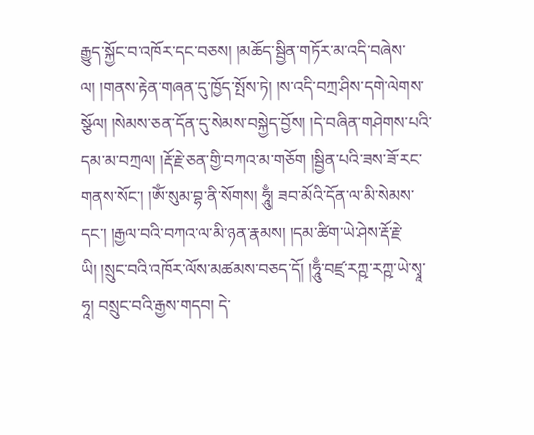རྒྱུད་སྐྱོང་བ་འཁོར་དང་བཅས། །མཆོད་སྦྱིན་གཏོར་མ་འདི་བཞེས་ལ། །གནས་རྟེན་གཞན་དུ་ཁྱོད་སྤོས་ཏེ། །ས་འདི་བཀྲ་ཤིས་དགེ་ལེགས་སྩོལ། །སེམས་ཅན་དོན་དུ་སེམས་བསྐྱེད་བྱོས། །དེ་བཞིན་གཤེགས་པའི་དམ་མ་བཀྲལ། །རྡོ་རྗེ་ཅན་གྱི་བཀའ་མ་གཅོག །སྦྱིན་པའི་ཟས་ཟོ་རང་གནས་སོང་། །ཨོཾ་སུམ་བྷ་ནི་སོགས། ཧཱུྃ། ཟབ་མོའི་དོན་ལ་མི་སེམས་དང་། །རྒྱལ་བའི་བཀའ་ལ་མི་ཉན་རྣམས། །དམ་ཚིག་ཡེ་ཤེས་རྡོ་རྗེ་ཡི། །སྲུང་བའི་འཁོར་ལོས་མཚམས་བཅད་དོ། །ཧཱུྃ་བཛྲ་རཀྵ་རཀྵ་ཡེ་སྭཱ་ཧཱ། བསྲུང་བའི་རྒྱས་གདབ། དེ་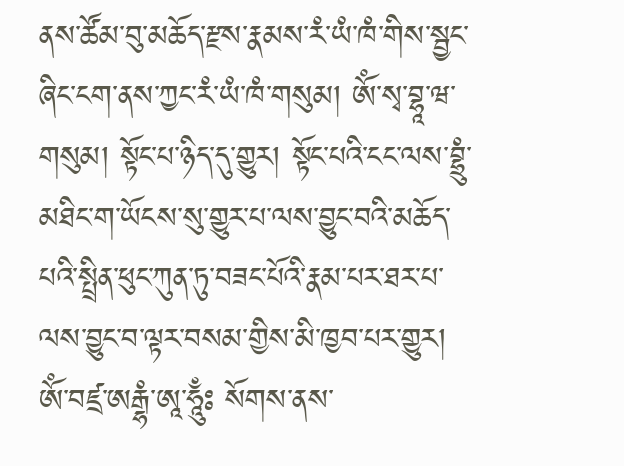ནས་ཚོམ་བུ་མཆོད་རྫས་རྣམས་རཾ་ཡཾ་ཁཾ་གིས་སྦྱང་ཞིང་ངག་ནས་ཀྱང་རཾ་ཡཾ་ཁཾ་གསུམ། ཨོཾ་སྭ་བྷཱ་ཝ་གསུམ། སྟོང་པ་ཉིད་དུ་གྱུར། སྟོང་པའི་ངང་ལས་བྷྲུཾ་མཐིང་ག་ཡོངས་སུ་གྱུར་པ་ལས་བྱུང་བའི་མཆོད་པའི་སྤྲིན་ཕུང་ཀུན་ཏུ་བཟང་པོའི་རྣམ་པར་ཐར་པ་ལས་བྱུང་བ་ལྟར་བསམ་གྱིས་མི་ཁྱབ་པར་གྱུར། ཨོཾ་བཛྲ་ཨརྒྷཾ་ཨཱ་ཧཱུྃཿ སོགས་ནས་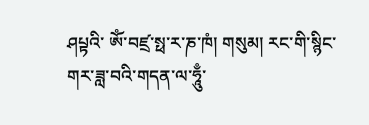ཤཔྟའི་ ཨོཾ་བཛྲ་སྥ་ར་ཎ་ཁཾ། གསུམ། རང་གི་སྙིང་གར་ཟླ་བའི་གདན་ལ་ཧཱུྃ་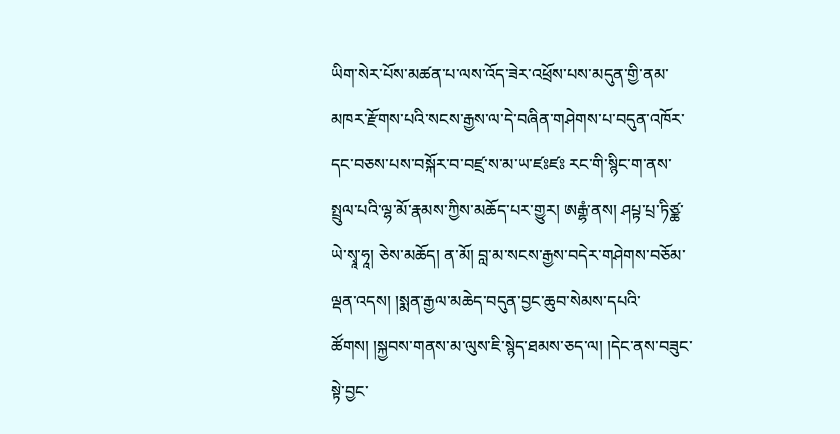ཡིག་སེར་པོས་མཚན་པ་ལས་འོད་ཟེར་འཕྲོས་པས་མདུན་གྱི་ནམ་མཁར་རྫོགས་པའི་སངས་རྒྱས་ལ་དེ་བཞིན་གཤེགས་པ་བདུན་འཁོར་དང་བཅས་པས་བསྐོར་བ་བཛྲ་ས་མ་ཡ་ཛཿཛཿ རང་གི་སྙིང་ག་ནས་སྤྲུལ་པའི་ལྷ་མོ་རྣམས་ཀྱིས་མཆོད་པར་གྱུར། ཨརྒྷཾ་ནས། ཤཔྟ་པྲ་ཏིཙྪ་ཡེ་སྭཱ་ཧཱ། ཅེས་མཆོད། ན་མོ། བླ་མ་སངས་རྒྱས་བདེར་གཤེགས་བཅོམ་ལྡན་འདས། །སྨན་རྒྱལ་མཆེད་བདུན་བྱང་ཆུབ་སེམས་དཔའི་ཚོགས། །སྐྱབས་གནས་མ་ལུས་ཇི་སྙེད་ཐམས་ཅད་ལ། །དེང་ནས་བཟུང་སྟེ་བྱང་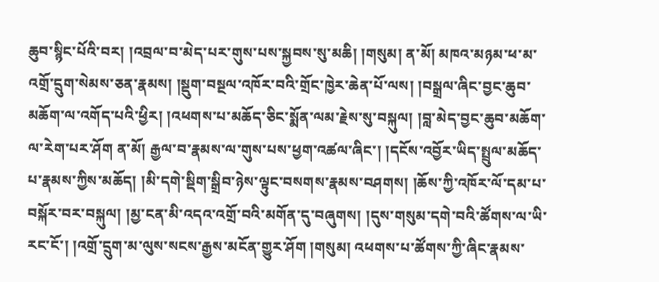ཆུབ་སྙིང་པོའི་བར། །འབྲལ་བ་མེད་པར་གུས་པས་སྐྱབས་སུ་མཆི། །གསུམ། ན་མོ། མཁའ་མཉམ་ཕ་མ་འགྲོ་དྲུག་སེམས་ཅན་རྣམས། །སྡུག་བསྔལ་འཁོར་བའི་གྲོང་ཁྱེར་ཆེན་པོ་ལས། །བསྒྲལ་ཞིང་བྱང་ཆུབ་མཆོག་ལ་འགོད་པའི་ཕྱིར། །འཕགས་པ་མཆོད་ཅིང་སྨོན་ལམ་རྗེས་སུ་བསྐུལ། །བླ་མེད་བྱང་ཆུབ་མཆོག་ལ་རེག་པར་ཤོག ན་མོ། རྒྱལ་བ་རྣམས་ལ་གུས་པས་ཕྱག་འཚལ་ཞིང་། །དངོས་འབྱོར་ཡིད་སྤྲུལ་མཆོད་པ་རྣམས་ཀྱིས་མཆོད། །མི་དགེ་སྡིག་སྒྲིབ་ཉེས་ལྟུང་བསགས་རྣམས་བཤགས། །ཆོས་ཀྱི་འཁོར་ལོ་དམ་པ་བསྐོར་བར་བསྐུལ། །མྱ་ངན་མི་འདའ་འགྲོ་བའི་མགོན་དུ་བཞུགས། །དུས་གསུམ་དགེ་བའི་ཚོགས་ལ་ཡི་རང་ངོ་། །འགྲོ་དྲུག་མ་ལུས་སངས་རྒྱས་མངོན་གྱུར་ཤོག །གསུམ། འཕགས་པ་ཚོགས་ཀྱི་ཞིང་རྣམས་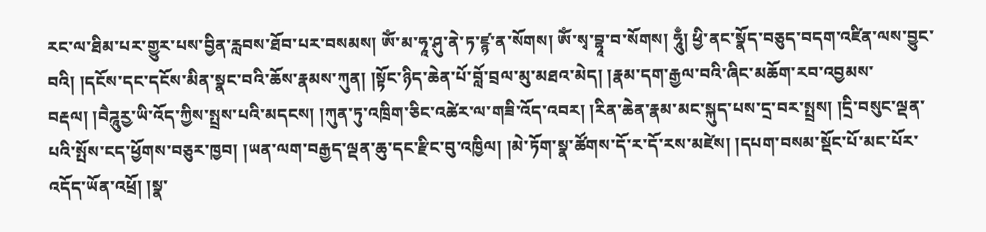རང་ལ་ཐིམ་པར་གྱུར་པས་བྱིན་རླབས་ཐོབ་པར་བསམས། ཨོཾ་མ་ཧཱ་ཤུ་ནེ་ཏ་ཛྙ་ན་སོགས། ཨོཾ་སྭ་བྷཱ་བ་སོགས། ཧཱུྃ། ཕྱི་ནང་སྣོད་བཅུད་བདག་འཛིན་ལས་བྱུང་བའི། །དངོས་དང་དངོས་མིན་སྣང་བའི་ཆོས་རྣམས་ཀུན། །སྟོང་ཉིད་ཆེན་པོ་བློ་བྲལ་མུ་མཐའ་མེད། །རྣམ་དག་རྒྱལ་བའི་ཞིང་མཆོག་རབ་འབྱམས་བརྡལ། །བཻཌཱུརྱ་ཡི་འོད་ཀྱིས་སྤྲས་པའི་མདངས། །ཀུན་ཏུ་འཁྲིག་ཅིང་འཚེར་ལ་གཟི་འོད་འབར། །རིན་ཆེན་རྣམ་མང་སྐུད་པས་དྲ་བར་སྤྲས། །དྲི་བསུང་ལྡན་པའི་སྤོས་ངད་ཕྱོགས་བཅུར་ཁྱབ། །ཡན་ལག་བརྒྱད་ལྡན་ཆུ་དང་རྫིང་བུ་འཁྱིལ། །མེ་ཏོག་སྣ་ཚོགས་དོ་ར་དོ་རས་མཛེས། །དཔག་བསམ་སྡོང་པོ་མང་པོར་འདོད་ཡོན་འཕྲོ། །སྣ་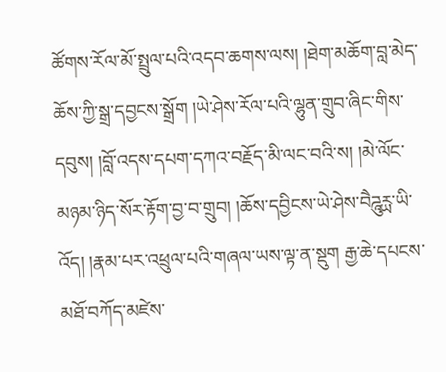ཚོགས་རོལ་མོ་སྤྲུལ་པའི་འདབ་ཆགས་ལས། །ཐེག་མཆོག་བླ་མེད་ཆོས་ཀྱི་སྒྲ་དབྱངས་སྒྲོག །ཡེ་ཤེས་རོལ་པའི་ལྷུན་གྲུབ་ཞིང་གིས་དབུས། །བློ་འདས་དཔག་དཀའ་བརྗོད་མི་ལང་བའི་ས། །མེ་ལོང་མཉམ་ཉིད་སོར་རྟོག་བྱ་བ་གྲུབ། །ཆོས་དབྱིངས་ཡེ་ཤེས་བཻཌཱུཪྻ་ཡི་འོད། །རྣམ་པར་འཕྲུལ་པའི་གཞལ་ཡས་ལྟ་ན་སྡུག རྒྱ་ཆེ་དཔངས་མཐོ་བཀོད་མཛེས་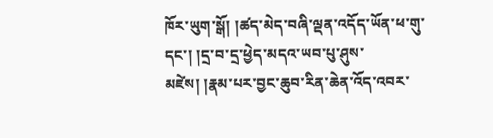ཁོར་ཡུག་སྒོ། །ཚད་མེད་བཞི་ལྡན་འདོད་ཡོན་ཕ་གུ་དང་། །དྲ་བ་དྲ་ཕྱེད་མདའ་ཡབ་པུ་ཤུས་མཛེས། །རྣམ་པར་བྱང་ཆུབ་རིན་ཆེན་འོད་འབར་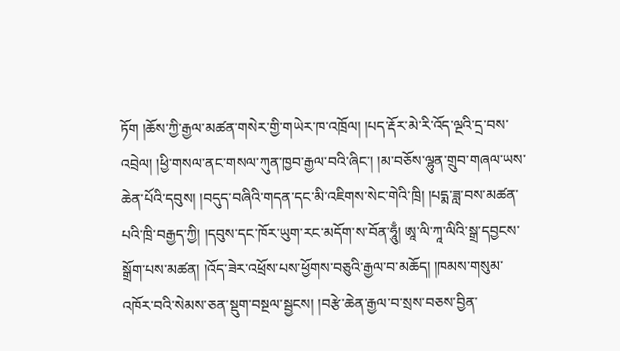ཏོག །ཆོས་ཀྱི་རྒྱལ་མཚན་གསེར་གྱི་གཡེར་ཁ་འཁྲོལ། །པད་རྡོར་མེ་རི་འོད་ལྔའི་དྲ་བས་འབྲེལ། །ཕྱི་གསལ་ནང་གསལ་ཀུན་ཁྱབ་རྒྱལ་བའི་ཞིང་། །མ་བཅོས་ལྷུན་གྲུབ་གཞལ་ཡས་ཆེན་པོའི་དབུས། །བདུད་བཞིའི་གདན་དང་མི་འཇིགས་སེང་གེའི་ཁྲི། །པདྨ་ཟླ་བས་མཚན་པའི་ཁྲི་བརྒྱད་ཀྱི། །དབུས་དང་ཁོར་ཡུག་རང་མདོག་ས་བོན་ཧཱུྃ། ཨཱ་ལི་ཀཱ་ལིའི་སྒྲ་དབྱངས་སྒྲོག་པས་མཚན། །འོད་ཟེར་འཕྲོས་པས་ཕྱོགས་བཅུའི་རྒྱལ་བ་མཆོད། །ཁམས་གསུམ་འཁོར་བའི་སེམས་ཅན་སྡུག་བསྔལ་སྦྱངས། །བརྩེ་ཆེན་རྒྱལ་བ་སྲས་བཅས་བྱིན་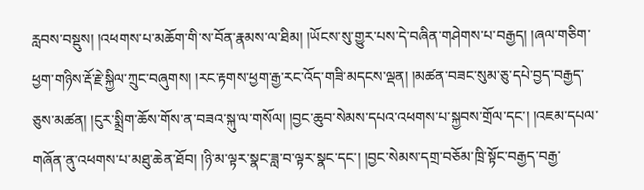རླབས་བསྡུས། །འཕགས་པ་མཆོག་གི་ས་བོན་རྣམས་ལ་ཐིམ། །ཡོངས་སུ་གྱུར་པས་དེ་བཞིན་གཤེགས་པ་བརྒྱད། །ཞལ་གཅིག་ཕྱག་གཉིས་རྡོ་རྗེ་སྐྱིལ་ཀྲུང་བཞུགས། །རང་རྟགས་ཕྱག་རྒྱ་རང་འོད་གཟི་མདངས་ལྡན། །མཚན་བཟང་སུམ་ཅུ་དཔེ་བྱད་བརྒྱད་ཅུས་མཚན། །ངུར་སྨྲིག་ཆོས་གོས་ན་བཟའ་སྐུ་ལ་གསོལ། །བྱང་ཆུབ་སེམས་དཔའ་འཕགས་པ་སྐྱབས་གྲོལ་དང་། །འཇམ་དཔལ་གཞོན་ནུ་འཕགས་པ་མཐུ་ཆེན་ཐོབ། །ཉི་མ་ལྟར་སྣང་ཟླ་བ་ལྟར་སྣང་དང་། །བྱང་སེམས་དགྲ་བཅོམ་ཁྲི་སྟོང་བརྒྱད་བརྒྱ་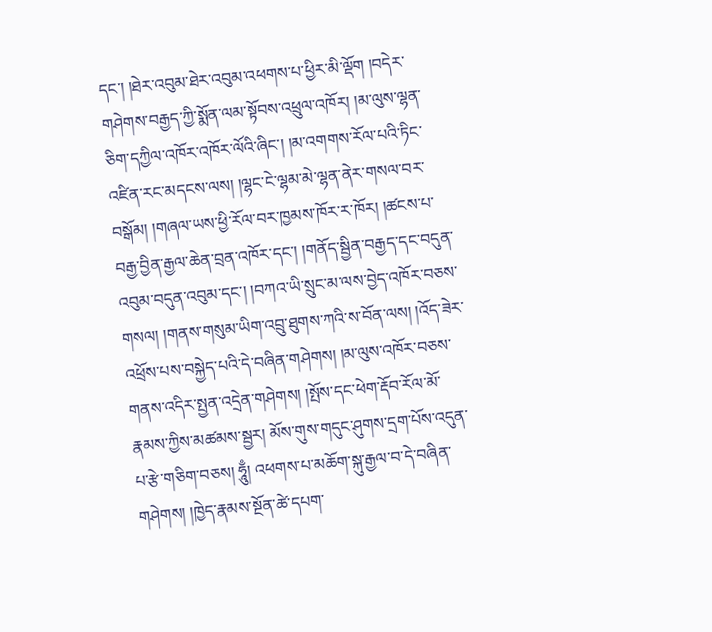དང་། །ཐེར་འབུམ་ཐེར་འབུམ་འཕགས་པ་ཕྱིར་མི་ལྡོག །བདེར་གཤེགས་བརྒྱད་ཀྱི་སྨོན་ལམ་སྟོབས་འཕྲུལ་འཁོར། །མ་ལུས་ལྷན་ཅིག་དཀྱིལ་འཁོར་འཁོར་ལོའི་ཞིང་། །མ་འགགས་རོལ་པའི་ཏིང་འཛིན་རང་མདངས་ལས། །ལྷང་ངེ་ལྷམ་མེ་ལྷན་ནེར་གསལ་བར་བསྒོམ། །གཞལ་ཡས་ཕྱི་རོལ་བར་ཁྱམས་ཁོར་ར་ཁོར། །ཚངས་པ་བརྒྱ་བྱིན་རྒྱལ་ཆེན་བྲན་འཁོར་དང་། །གནོད་སྦྱིན་བརྒྱད་དང་བདུན་འབུམ་བདུན་འབུམ་དང་། །བཀའ་ཡི་སྲུང་མ་ལས་བྱེད་འཁོར་བཅས་གསལ། །གནས་གསུམ་ཡིག་འབྲུ་ཐུགས་ཀའི་ས་བོན་ལས། །འོད་ཟེར་འཕྲོས་པས་བསྐྱེད་པའི་དེ་བཞིན་གཤེགས། །མ་ལུས་འཁོར་བཅས་གནས་འདིར་སྤྱན་འདྲེན་གཤེགས། །སྤོས་དང་ཕེག་རྡོབ་རོལ་མོ་རྣམས་ཀྱིས་མཚམས་སྦྱར། མོས་གུས་གདུང་ཤུགས་དྲག་པོས་འདུན་པ་རྩེ་གཅིག་བཅས། ཧཱུྃ། འཕགས་པ་མཆོག་སྐུ་རྒྱལ་བ་དེ་བཞིན་གཤེགས། །ཁྱེད་རྣམས་སྔོན་ཚེ་དཔག་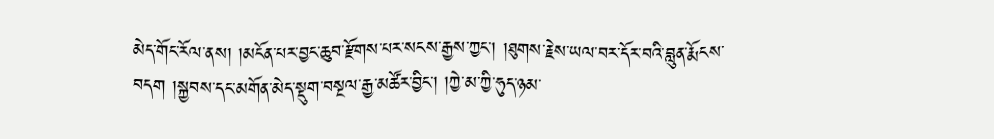མེད་གོང་རོལ་ནས། །མངོན་པར་བྱང་ཆུབ་རྫོགས་པར་སངས་རྒྱས་ཀྱང་། །ཐུགས་རྗེས་ཡལ་བར་དོར་བའི་བླུན་རྨོངས་བདག །སྐྱབས་དང་མགོན་མེད་སྡུག་བསྔལ་རྒྱ་མཚོར་བྱིང་། །ཀྱེ་མ་ཀྱི་ཧུད་ཉམ་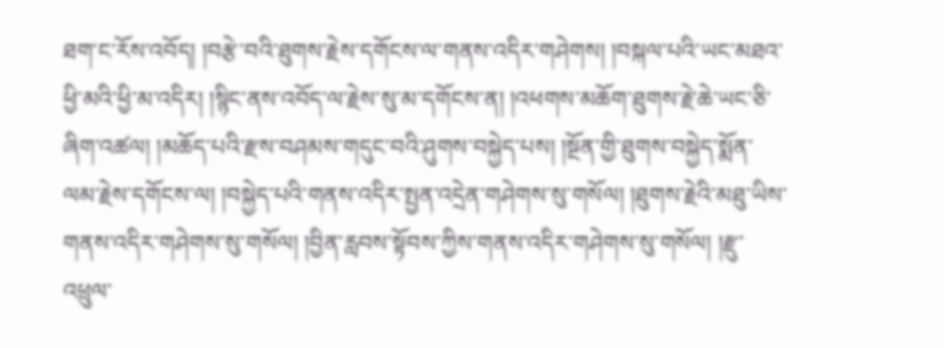ཐག་ང་རོས་འབོད། །བརྩེ་བའི་ཐུགས་རྗེས་དགོངས་ལ་གནས་འདིར་གཤེགས། །བསྐལ་པའི་ཡང་མཐའ་ཕྱི་མའི་ཕྱི་མ་འདིར། །སྙིང་ནས་འབོད་ལ་རྗེས་སུ་མ་དགོངས་ན། །འཕགས་མཆོག་ཐུགས་རྗེ་ཆེ་ཡང་ཅི་ཞིག་འཚལ། །མཆོད་པའི་རྫས་བཤམས་གདུང་བའི་ཤུགས་བསྐྱེད་པས། །སྔོན་གྱི་ཐུགས་བསྐྱེད་སྨོན་ལམ་རྗེས་དགོངས་ལ། །བསྐྱེད་པའི་གནས་འདིར་སྤྱན་འདྲེན་གཤེགས་སུ་གསོལ། །ཐུགས་རྗེའི་མཐུ་ཡིས་གནས་འདིར་གཤེགས་སུ་གསོལ། །བྱིན་རླབས་སྟོབས་ཀྱིས་གནས་འདིར་གཤེགས་སུ་གསོལ། །རྫུ་འཕྲུལ་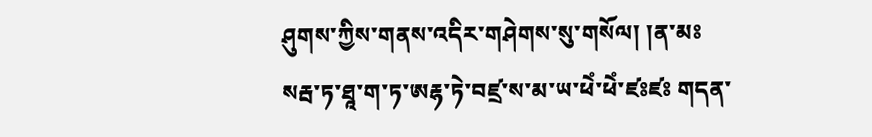ཤུགས་ཀྱིས་གནས་འདིར་གཤེགས་སུ་གསོལ། །ན་མཿསརྦ་ཏ་ཐཱ་ག་ཏ་ཨརྷ་ཏེ་བཛྲ་ས་མ་ཡ་ཕེཾ་ཕེཾ་ཛཿཛཿ གདན་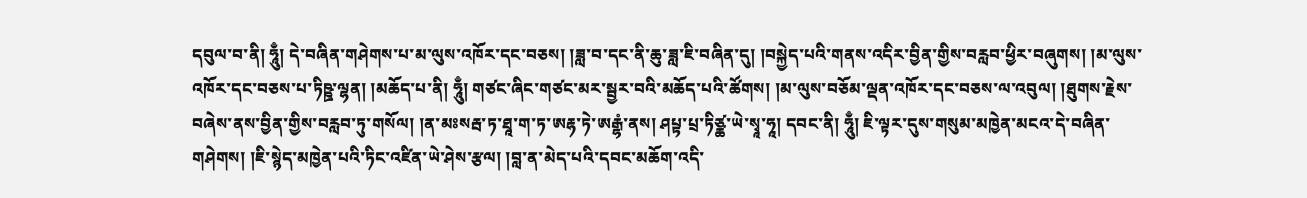དབུལ་བ་ནི། ཧཱུྃ། དེ་བཞིན་གཤེགས་པ་མ་ལུས་འཁོར་དང་བཅས། །ཟླ་བ་དང་ནི་ཆུ་ཟླ་ཇི་བཞིན་དུ། །བསྐྱེད་པའི་གནས་འདིར་བྱིན་གྱིས་བརླབ་ཕྱིར་བཞུགས། །མ་ལུས་འཁོར་དང་བཅས་པ་ཏིཥྛ་ལྷན། །མཆོད་པ་ནི། ཧཱུྃ། གཙང་ཞིང་གཙང་མར་སྦྱར་བའི་མཆོད་པའི་ཚོགས། །མ་ལུས་བཅོམ་ལྡན་འཁོར་དང་བཅས་ལ་འབུལ། །ཐུགས་རྗེས་བཞེས་ནས་བྱིན་གྱིས་བརླབ་ཏུ་གསོལ། །ན་མཿསརྦ་ཏ་ཐཱ་ག་ཏ་ཨརྷ་ཏེ་ཨརྒྷཾ་ནས། ཤཔྟ་པྲ་ཏིཙྪ་ཡེ་སྭཱ་ཧཱ། དབང་ནི། ཧཱུྃ། ཇི་ལྟར་དུས་གསུམ་མཁྱེན་མངའ་དེ་བཞིན་གཤེགས། །ཇི་སྙེད་མཁྱེན་པའི་ཏིང་འཛིན་ཡེ་ཤེས་རྩལ། །བླ་ན་མེད་པའི་དབང་མཆོག་འདི་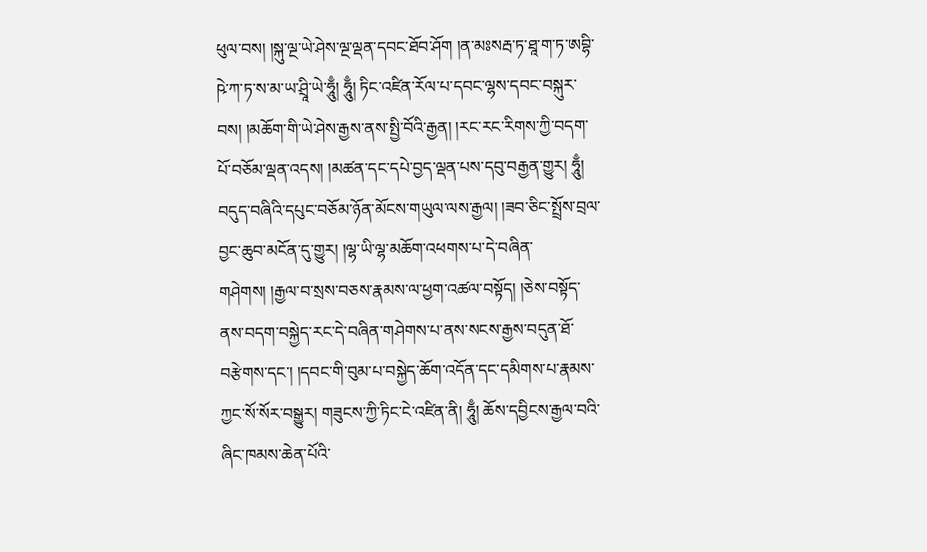ཕུལ་བས། །སྐུ་ལྔ་ཡེ་ཤེས་ལྔ་ལྡན་དབང་ཐོབ་ཤོག །ན་མཿསརྦ་ཏ་ཐཱ་ག་ཏ་ཨབྷི་ཥེ་ཀ་ཏ་ས་མ་ཡ་ཤྲཱི་ཡེ་ཧཱུྃ། ཧཱུྃ། ཏིང་འཛིན་རོལ་པ་དབང་ལྷས་དབང་བསྐུར་བས། །མཆོག་གི་ཡེ་ཤེས་རྒྱས་ནས་སྤྱི་བོའི་རྒྱན། །རང་རང་རིགས་ཀྱི་བདག་པོ་བཅོམ་ལྡན་འདས། །མཚན་དང་དཔེ་བྱད་ལྡན་པས་དབུ་བརྒྱན་གྱུར། ཧཱུྃ། བདུད་བཞིའི་དཔུང་བཅོམ་ཉོན་མོངས་གཡུལ་ལས་རྒྱལ། །ཟབ་ཅིང་སྤྲོས་བྲལ་བྱང་ཆུབ་མངོན་དུ་གྱུར། །ལྷ་ཡི་ལྷ་མཆོག་འཕགས་པ་དེ་བཞིན་གཤེགས། །རྒྱལ་བ་སྲས་བཅས་རྣམས་ལ་ཕྱག་འཚལ་བསྟོད། །ཅེས་བསྟོད་ནས་བདག་བསྐྱེད་རང་དེ་བཞིན་གཤེགས་པ་ནས་སངས་རྒྱས་བདུན་ཐོ་བརྩེགས་དང་། །དབང་གི་བུམ་པ་བསྐྱེད་ཆོག་འདོན་དང་དམིགས་པ་རྣམས་ཀྱང་སོ་སོར་བསྒྱུར། གཟུངས་ཀྱི་ཏིང་ངེ་འཛིན་ནི། ཧཱུྃ། ཆོས་དབྱིངས་རྒྱལ་བའི་ཞིང་ཁམས་ཆེན་པོའི་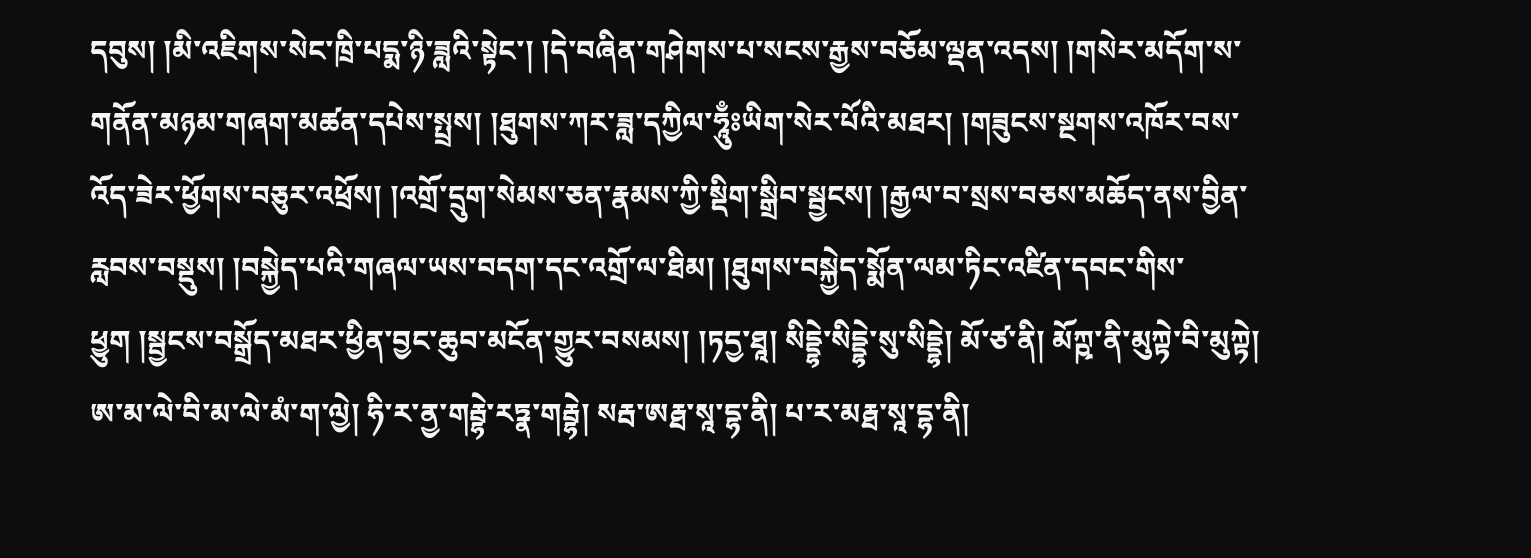དབུས། །མི་འཇིགས་སེང་ཁྲི་པདྨ་ཉི་ཟླའི་སྟེང་། །དེ་བཞིན་གཤེགས་པ་སངས་རྒྱས་བཅོམ་ལྡན་འདས། །གསེར་མདོག་ས་གནོན་མཉམ་གཞག་མཚན་དཔེས་སྤྲས། །ཐུགས་ཀར་ཟླ་དཀྱིལ་ཧཱུྃཿཡིག་སེར་པོའི་མཐར། །གཟུངས་སྔགས་འཁོར་བས་འོད་ཟེར་ཕྱོགས་བཅུར་འཕྲོས། །འགྲོ་དྲུག་སེམས་ཅན་རྣམས་ཀྱི་སྡིག་སྒྲིབ་སྦྱངས། །རྒྱལ་བ་སྲས་བཅས་མཆོད་ནས་བྱིན་རླབས་བསྡུས། །བསྐྱེད་པའི་གཞལ་ཡས་བདག་དང་འགྲོ་ལ་ཐིམ། །ཐུགས་བསྐྱེད་སྨོན་ལམ་ཏིང་འཛིན་དབང་གིས་ཕྱུག །སྦྱངས་བསྒྲོད་མཐར་ཕྱིན་བྱང་ཆུབ་མངོན་གྱུར་བསམས། །ཏདྱ་ཐཱ། སིདྡྷེ་སིདྡྷེ་སུ་སིདྡྷེ། མོ་ཙ་ནི། མོཀྵ་ནི་མུཀྟེ་བི་མུཀྟེ། ཨ་མ་ལེ་བི་མ་ལེ་མཾ་ག་ལྱེ། ཧི་ར་ནྱ་གརྦྷེ་རཏྣ་གརྦྷེ། སརྦ་ཨརྠ་སཱ་དྷ་ནི། པ་ར་མརྠ་སཱ་དྷ་ནི།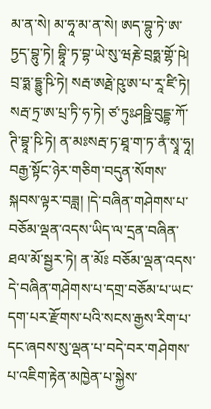མ་ན་སེ། མ་ཧཱ་མ་ན་སེ། ཨད་བྷུ་ཏེ་ཨ་ཏྱད་བྷུ་ཏེ། བྷཱི་ཏ་བྷ་ཡེ་སུ་ཝརྞེ་བྲཧྨ་གྷོ་ཥེ། བྲ་ཧྨ་དྷྱུ་ཥི་ཏེ། སརྦ་ཨརྠེ་ཥུ་ཨ་པ་རཱ་ཛི་ཏེ། སརྦ་ཏྲ་ཨ་པྲ་ཏི་ཧ་ཏེ། ཙ་ཏུཿཤཥྛི་བུདྡྷ་ཀོ་ཊི་བྷཱ་ཥི་ཏེ། ན་མཿསརྦ་ཏ་ཐཱ་ག་ཏ་ནཾ་སྭཱ་ཧཱ། བརྒྱ་སྟོང་ཉེར་གཅིག་བདུན་སོགས་སྐབས་ལྟར་བཟླ། །དེ་བཞིན་གཤེགས་པ་བཅོམ་ལྡན་འདས་ཡིད་ལ་དྲན་བཞིན་ཐལ་མོ་སྦྱར་ཏེ། ན་མོཿ བཅོམ་ལྡན་འདས་དེ་བཞིན་གཤེགས་པ་དགྲ་བཅོམ་པ་ཡང་དག་པར་རྫོགས་པའི་སངས་རྒྱས་རིག་པ་དང་ཞབས་སུ་ལྡན་པ་བདེ་བར་གཤེགས་པ་འཇིག་རྟེན་མཁྱེན་པ་སྐྱེས་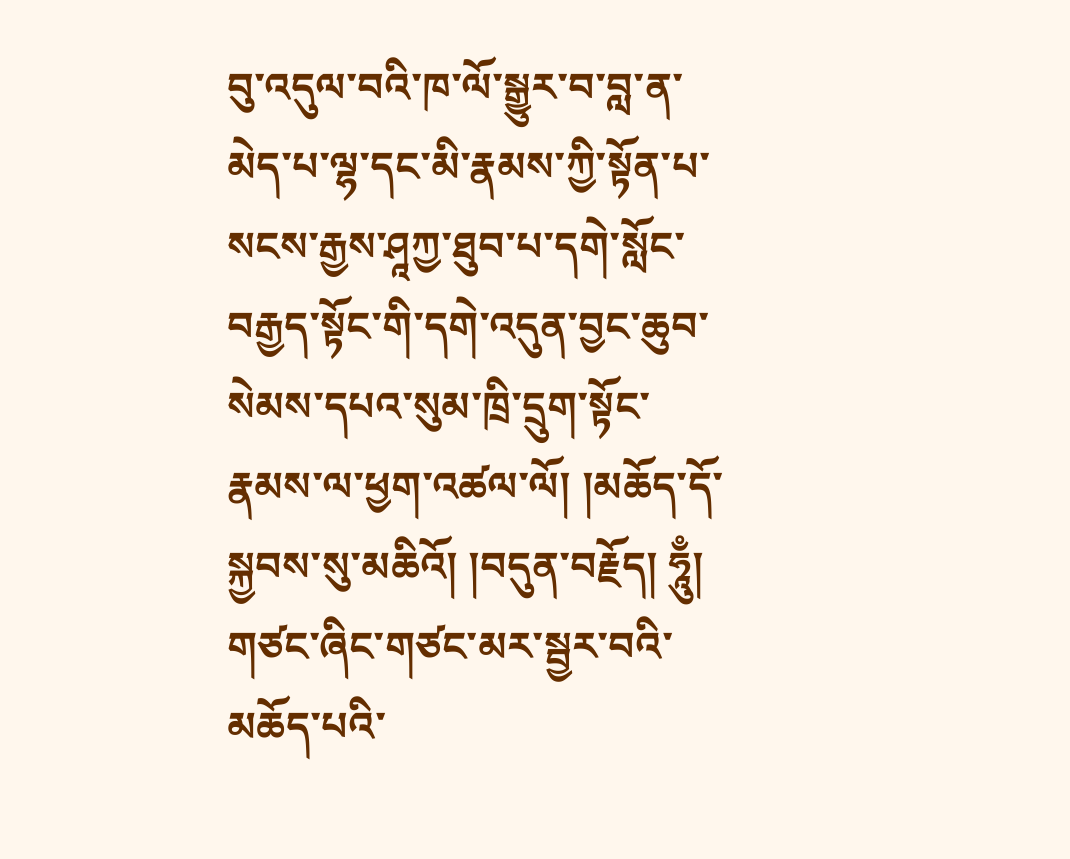བུ་འདུལ་བའི་ཁ་ལོ་སྒྱུར་བ་བླ་ན་མེད་པ་ལྷ་དང་མི་རྣམས་ཀྱི་སྟོན་པ་སངས་རྒྱས་ཤཱཀྱ་ཐུབ་པ་དགེ་སློང་བརྒྱད་སྟོང་གི་དགེ་འདུན་བྱང་ཆུབ་སེམས་དཔའ་སུམ་ཁྲི་དྲུག་སྟོང་རྣམས་ལ་ཕྱག་འཚལ་ལོ། །མཆོད་དོ་སྐྱབས་སུ་མཆིའོ། །བདུན་བརྗོད། ཧཱུྃ། གཙང་ཞིང་གཙང་མར་སྦྱར་བའི་མཆོད་པའི་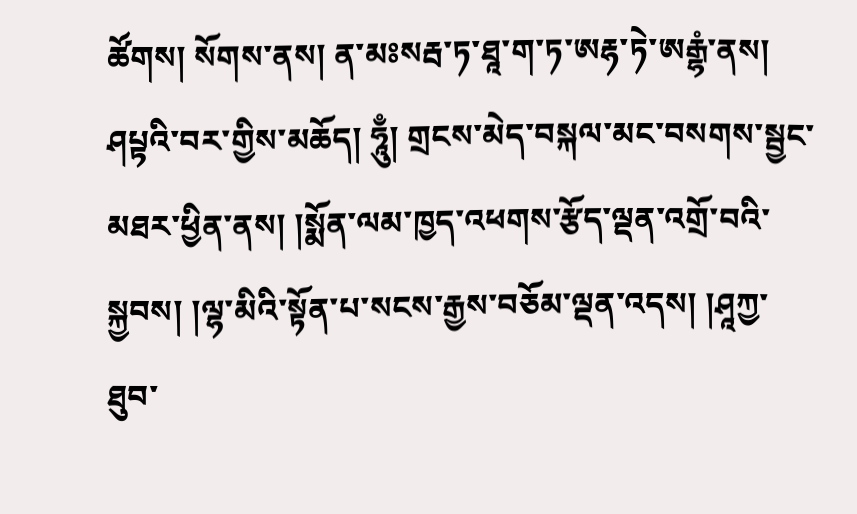ཚོགས། སོགས་ནས། ན་མཿསརྦ་ཏ་ཐཱ་ག་ཏ་ཨརྷ་ཏེ་ཨརྒྷཾ་ནས། ཤཔྟའི་བར་གྱིས་མཆོད། ཧཱུྃ། གྲངས་མེད་བསྐལ་མང་བསགས་སྦྱང་མཐར་ཕྱིན་ནས། །སྨོན་ལམ་ཁྱད་འཕགས་རྩོད་ལྡན་འགྲོ་བའི་སྐྱབས། །ལྷ་མིའི་སྟོན་པ་སངས་རྒྱས་བཅོམ་ལྡན་འདས། །ཤཱཀྱ་ཐུབ་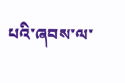པའི་ཞབས་ལ་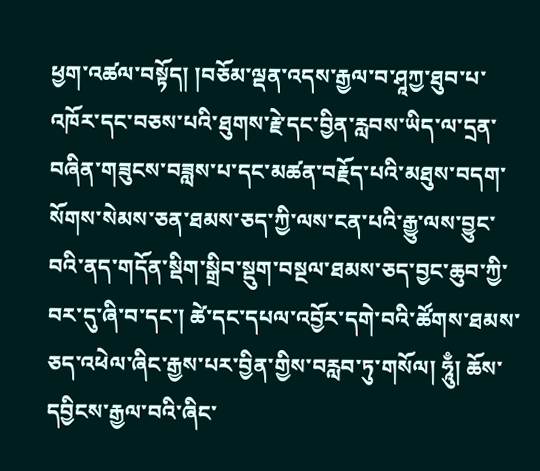ཕྱག་འཚལ་བསྟོད། །བཅོམ་ལྡན་འདས་རྒྱལ་བ་ཤཱཀྱ་ཐུབ་པ་འཁོར་དང་བཅས་པའི་ཐུགས་རྗེ་དང་བྱིན་རླབས་ཡིད་ལ་དྲན་བཞིན་གཟུངས་བཟླས་པ་དང་མཚན་བརྗོད་པའི་མཐུས་བདག་སོགས་སེམས་ཅན་ཐམས་ཅད་ཀྱི་ལས་ངན་པའི་རྒྱུ་ལས་བྱུང་བའི་ནད་གདོན་སྡིག་སྒྲིབ་སྡུག་བསྔལ་ཐམས་ཅད་བྱང་ཆུབ་ཀྱི་བར་དུ་ཞི་བ་དང་། ཚེ་དང་དཔལ་འབྱོར་དགེ་བའི་ཚོགས་ཐམས་ཅད་འཕེལ་ཞིང་རྒྱས་པར་བྱིན་གྱིས་བརླབ་ཏུ་གསོལ། ཧཱུྃ། ཆོས་དབྱིངས་རྒྱལ་བའི་ཞིང་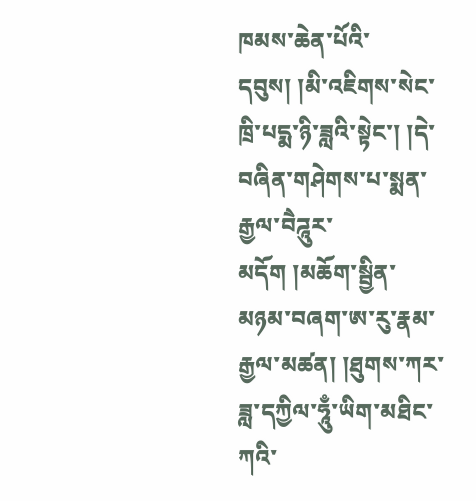ཁམས་ཆེན་པོའི་དབུས། །མི་འཇིགས་སེང་ཁྲི་པདྨ་ཉི་ཟླའི་སྟེང་། །དེ་བཞིན་གཤེགས་པ་སྨན་རྒྱལ་བཻཌཱུར་མདོག །མཆོག་སྦྱིན་མཉམ་བཞག་ཨ་རུ་རྣམ་རྒྱལ་མཚན། །ཐུགས་ཀར་ཟླ་དཀྱིལ་ཧཱུྃ་ཡིག་མཐིང་ཀའི་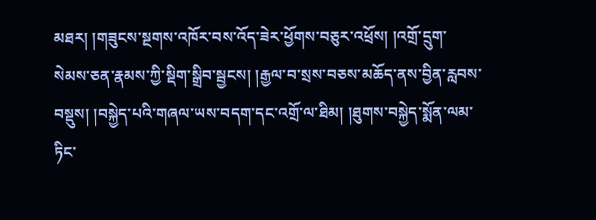མཐར། །གཟུངས་སྔགས་འཁོར་བས་འོད་ཟེར་ཕྱོགས་བཅུར་འཕྲོས། །འགྲོ་དྲུག་སེམས་ཅན་རྣམས་ཀྱི་སྡིག་སྒྲིབ་སྦྱངས། །རྒྱལ་བ་སྲས་བཅས་མཆོད་ནས་བྱིན་རླབས་བསྡུས། །བསྐྱེད་པའི་གཞལ་ཡས་བདག་དང་འགྲོ་ལ་ཐིམ། །ཐུགས་བསྐྱེད་སྨོན་ལམ་ཏིང་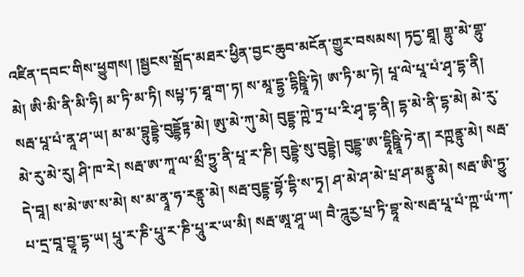འཛིན་དབང་གིས་ཕྱུགས། །སྦྱངས་སྒྲོད་མཐར་ཕྱིན་བྱང་ཆུབ་མངོན་གྱུར་བསམས། ཏདྱ་ཐཱ། གྷུ་མེ་གྷུ་མེ། ཨི་མི་ནི་མི་ཧི། མ་ཏི་མ་ཏི། སཔྟ་ཏ་ཐཱ་ག་ཏ། ས་མཱ་དྷྱ་དྷིཥྛཱི་ཏེ། ཨ་ཏི་མ་ཏེ། པཱ་ལེ་པཱ་པཾ་ཤྭ་དྷ་ནི། སརྦ་པཱ་པཾ་ནཱ་ཤ་ཡ། མ་མ་བྷུདྡྷེ་བུདྡྷོཏྟ་མེ། ཨུ་མེ་ཀུ་མེ། བུདྡྷ་ཀྵེ་ཏྲ་པ་རི་ཤྭ་དྷ་ནི། དྷ་མེ་ནི་དྷ་མེ། མེ་རུ་མེ་རུ་མེ་རུ། ཤི་ཁ་རེ། སརྦ་ཨ་ཀཱ་ལ་མྲྀ་ཏྱུ་ནི་པཱ་ར་ཎི། བུདྡྷེ་སུ་བུདྡྷེ། བུདྡྷ་ཨ་དྷཱིཥྛཱི་ཏེ་ན། རཀྵནྟུ་མེ། སརྦ་དེ་བཱ། ས་མེ་ཨ་ས་མེ། ས་མ་ནྭཱ་ཧ་རནྟུ་མེ། སརྦ་བུདྡྷ་བྷོ་དྷི་ས་ཏྭ། ཤ་མེ་ཤ་མེ་པྲ་ཤ་མནྟུ་མེ། སརྦ་ཨི་ཏྱུ་པ་དྲ་བཱ་བྱཱ་དྷ་ཡ། པཱུ་ར་ཎི་པཱུ་ར་ཎི་པཱུ་ར་ཡ་མི། སརྦ་ཨཱ་ཤཱ་ཡ། བཻ་ཌཱུརྱ་པྲ་ཏི་བྷཱ་སེ་སརྦ་པཱ་པཾ་ཀྵ་ཡཾ་ཀ་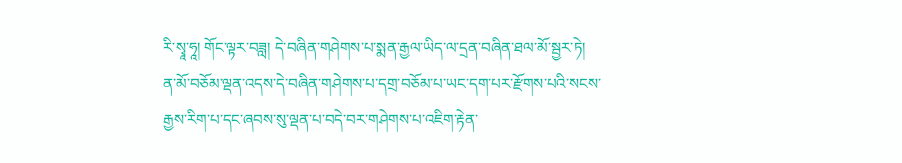རི་སྭཱ་ཧཱ། གོང་ལྟར་བཟླ། དེ་བཞིན་གཤེགས་པ་སྨན་རྒྱལ་ཡིད་ལ་དྲན་བཞིན་ཐལ་མོ་སྦྱར་ཏེ། ན་མོ་བཅོམ་ལྡན་འདས་དེ་བཞིན་གཤེགས་པ་དགྲ་བཅོམ་པ་ཡང་དག་པར་རྫོགས་པའི་སངས་རྒྱས་རིག་པ་དང་ཞབས་སུ་ལྡན་པ་བདེ་བར་གཤེགས་པ་འཇིག་རྟེན་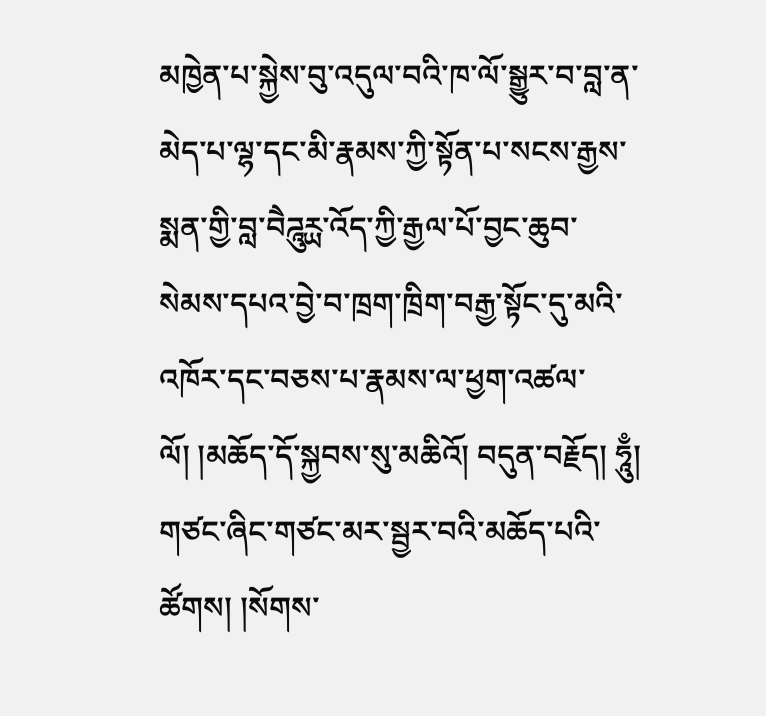མཁྱེན་པ་སྐྱེས་བུ་འདུལ་བའི་ཁ་ལོ་སྒྱུར་བ་བླ་ན་མེད་པ་ལྷ་དང་མི་རྣམས་ཀྱི་སྟོན་པ་སངས་རྒྱས་སྨན་གྱི་བླ་བཻཌཱུཪྻ་འོད་ཀྱི་རྒྱལ་པོ་བྱང་ཆུབ་སེམས་དཔའ་བྱེ་བ་ཁྲག་ཁྲིག་བརྒྱ་སྟོང་དུ་མའི་འཁོར་དང་བཅས་པ་རྣམས་ལ་ཕྱག་འཚལ་ལོ། །མཆོད་དོ་སྐྱབས་སུ་མཆིའོ། བདུན་བརྗོད། ཧཱུྃ། གཙང་ཞིང་གཙང་མར་སྦྱར་བའི་མཆོད་པའི་ཚོགས། །སོགས་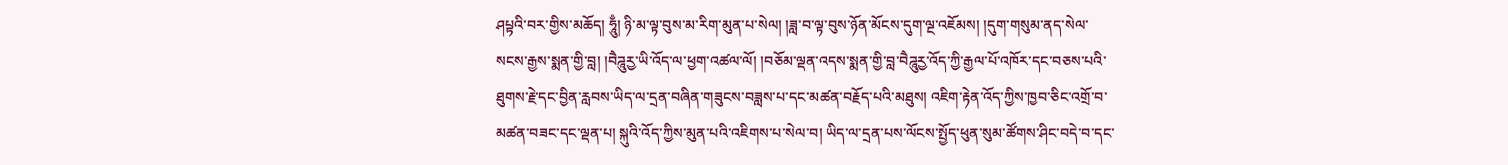ཤཔྟའི་བར་གྱིས་མཆོད། ཧཱུྃ། ཉི་མ་ལྟ་བུས་མ་རིག་མུན་པ་སེལ། །ཟླ་བ་ལྟ་བུས་ཉོན་མོངས་དུག་ལྔ་འཇོམས། །དུག་གསུམ་ནད་སེལ་སངས་རྒྱས་སྨན་གྱི་བླ། །བཻཌཱུརྱ་ཡི་འོད་ལ་ཕྱག་འཚལ་ལོ། །བཅོམ་ལྡན་འདས་སྨན་གྱི་བླ་བཻཌཱུརྱ་འོད་ཀྱི་རྒྱལ་པོ་འཁོར་དང་བཅས་པའི་ཐུགས་རྗེ་དང་བྱིན་རླབས་ཡིད་ལ་དྲན་བཞིན་གཟུངས་བཟླས་པ་དང་མཚན་བརྗོད་པའི་མཐུས། འཇིག་རྟེན་འོད་ཀྱིས་ཁྱབ་ཅིང་འགྲོ་བ་མཚན་བཟང་དང་ལྡན་པ། སྐུའི་འོད་ཀྱིས་མུན་པའི་འཇིགས་པ་སེལ་བ། ཡིད་ལ་དྲན་པས་ལོངས་སྤྱོད་ཕུན་སུམ་ཚོགས་ཤིང་བདེ་བ་དང་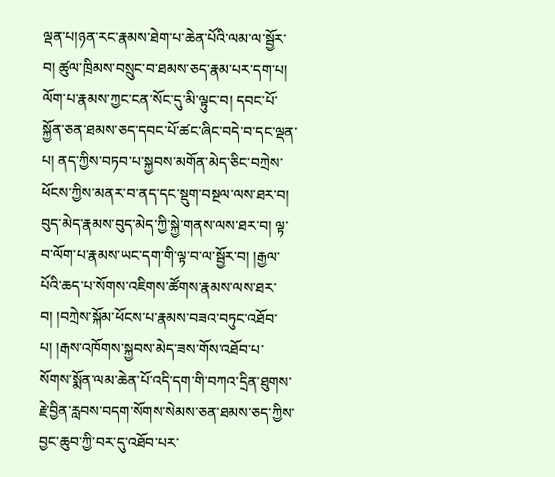ལྡན་པ།ཉན་རང་རྣམས་ཐེག་པ་ཆེན་པོའི་ལམ་ལ་སྦྱོར་བ། ཚུལ་ཁྲིམས་བསྲུང་བ་ཐམས་ཅད་རྣམ་པར་དག་པ། ལོག་པ་རྣམས་ཀྱང་ངན་སོང་དུ་མི་ལྟུང་བ། དབང་པོ་སྐྱོན་ཅན་ཐམས་ཅད་དབང་པོ་ཚང་ཞིང་བདེ་བ་དང་ལྡན་པ། ནད་ཀྱིས་བཏབ་པ་སྐྱབས་མགོན་མེད་ཅིང་བཀྲེས་ཕོངས་ཀྱིས་མནར་བ་ནད་དང་སྡུག་བསྔལ་ལས་ཐར་བ། བུད་མེད་རྣམས་བུད་མེད་ཀྱི་སྐྱེ་གནས་ལས་ཐར་བ། ལྟ་བ་ལོག་པ་རྣམས་ཡང་དག་གི་ལྟ་བ་ལ་སྦྱོར་བ། །རྒྱལ་པོའི་ཆད་པ་སོགས་འཇིགས་ཚོགས་རྣམས་ལས་ཐར་བ། །བཀྲེས་སྐོམ་ཕོངས་པ་རྣམས་བཟའ་བཏུང་འཐོབ་པ། །རྒས་འཁོགས་སྐྱབས་མེད་ཟས་གོས་འཐོབ་པ་སོགས་སྨོན་ལམ་ཆེན་པོ་འདི་དག་གི་བཀའ་དྲིན་ཐུགས་རྗེ་བྱིན་རླབས་བདག་སོགས་སེམས་ཅན་ཐམས་ཅད་ཀྱིས་བྱང་ཆུབ་ཀྱི་བར་དུ་འཐོབ་པར་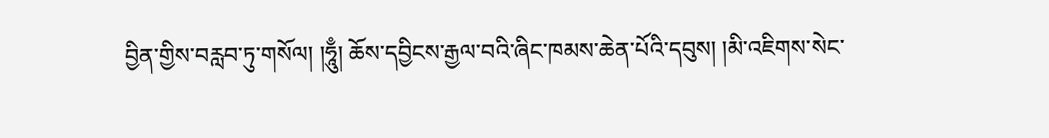བྱིན་གྱིས་བརླབ་ཏུ་གསོལ། །ཧཱུྃ། ཆོས་དབྱིངས་རྒྱལ་བའི་ཞིང་ཁམས་ཆེན་པོའི་དབུས། །མི་འཇིགས་སེང་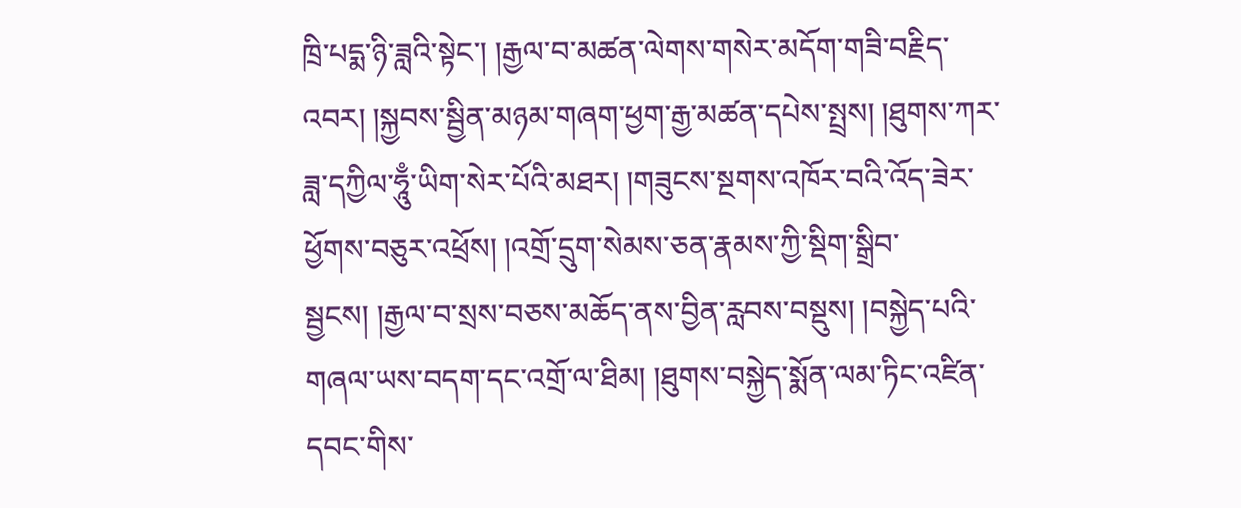ཁྲི་པདྨ་ཉི་ཟླའི་སྟེང་། །རྒྱལ་བ་མཚན་ལེགས་གསེར་མདོག་གཟི་བརྗིད་འབར། །སྐྱབས་སྦྱིན་མཉམ་གཞག་ཕྱག་རྒྱ་མཚན་དཔེས་སྤྲས། །ཐུགས་ཀར་ཟླ་དཀྱིལ་ཧཱུྃ་ཡིག་སེར་པོའི་མཐར། །གཟུངས་སྔགས་འཁོར་བའི་འོད་ཟེར་ཕྱོགས་བཅུར་འཕྲོས། །འགྲོ་དྲུག་སེམས་ཅན་རྣམས་ཀྱི་སྡིག་སྒྲིབ་སྦྱངས། །རྒྱལ་བ་སྲས་བཅས་མཆོད་ནས་བྱིན་རླབས་བསྡུས། །བསྐྱེད་པའི་གཞལ་ཡས་བདག་དང་འགྲོ་ལ་ཐིམ། །ཐུགས་བསྐྱེད་སྨོན་ལམ་ཏིང་འཛིན་དབང་གིས་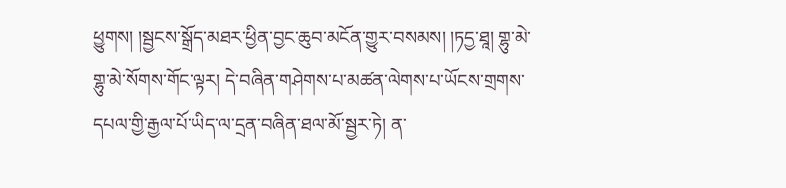ཕྱུགས། །སྦྱངས་སྒྲོད་མཐར་ཕྱིན་བྱང་ཆུབ་མངོན་གྱུར་བསམས། །ཏདྱ་ཐཱ། གྷུ་མེ་གྷུ་མེ་སོགས་གོང་ལྟར། དེ་བཞིན་གཤེགས་པ་མཚན་ལེགས་པ་ཡོངས་གྲགས་དཔལ་གྱི་རྒྱལ་པོ་ཡིད་ལ་དྲན་བཞིན་ཐལ་མོ་སྦྱར་ཏེ། ན་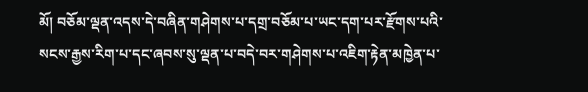མོ། བཅོམ་ལྡན་འདས་དེ་བཞིན་གཤེགས་པ་དགྲ་བཅོམ་པ་ཡང་དག་པར་རྫོགས་པའི་སངས་རྒྱས་རིག་པ་དང་ཞབས་སུ་ལྡན་པ་བདེ་བར་གཤེགས་པ་འཇིག་རྟེན་མཁྱེན་པ་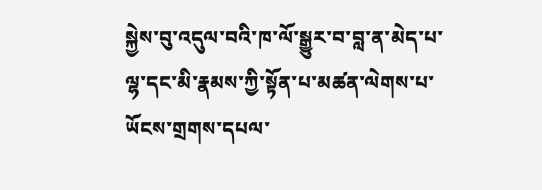སྐྱེས་བུ་འདུལ་བའི་ཁ་ལོ་སྒྱུར་བ་བླ་ན་མེད་པ་ལྷ་དང་མི་རྣམས་ཀྱི་སྟོན་པ་མཚན་ལེགས་པ་ཡོངས་གྲགས་དཔལ་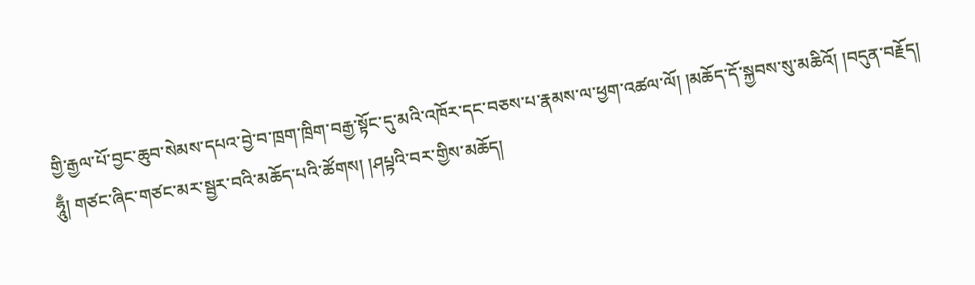གྱི་རྒྱལ་པོ་བྱང་ཆུབ་སེམས་དཔའ་བྱེ་བ་ཁྲག་ཁྲིག་བརྒྱ་སྟོང་དུ་མའི་འཁོར་དང་བཅས་པ་རྣམས་ལ་ཕྱག་འཚལ་ལོ། །མཆོད་དོ་སྐྱབས་སུ་མཆིའོ། །བདུན་བརྗོད། ཧཱུྃ། གཙང་ཞིང་གཙང་མར་སྦྱར་བའི་མཆོད་པའི་ཚོགས། །ཤཔྟའི་བར་གྱིས་མཆོད།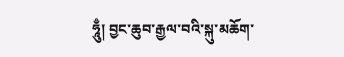ཧཱུྃ། བྱང་ཆུབ་རྒྱལ་བའི་སྐུ་མཆོག་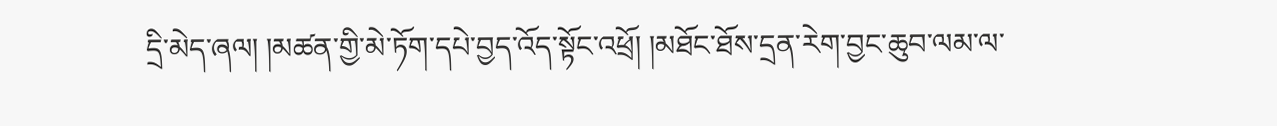དྲི་མེད་ཞལ། །མཚན་གྱི་མེ་ཏོག་དཔེ་བྱད་འོད་སྟོང་འཕྲོ། །མཐོང་ཐོས་དྲན་རེག་བྱང་ཆུབ་ལམ་ལ་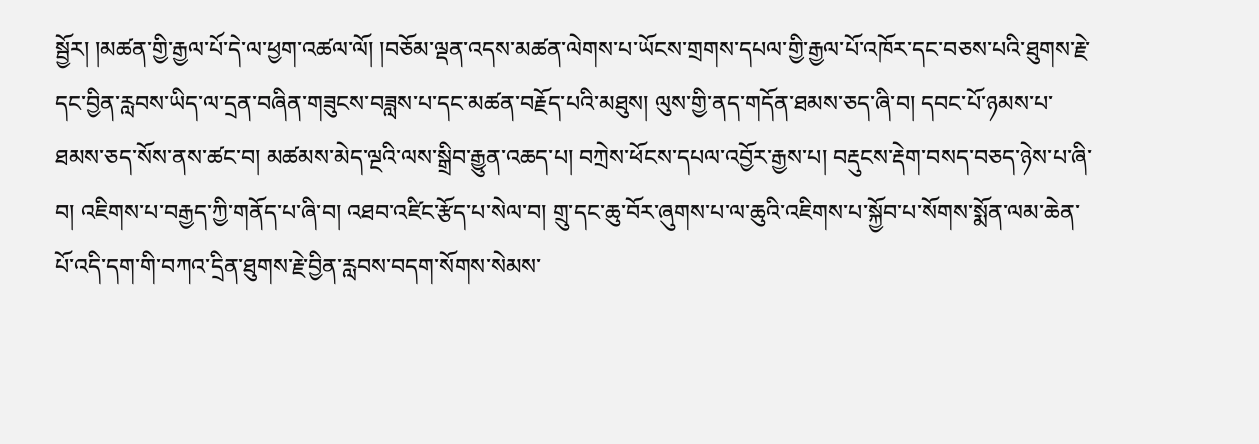སྦྱོར། །མཚན་གྱི་རྒྱལ་པོ་དེ་ལ་ཕྱག་འཚལ་ལོ། །བཅོམ་ལྡན་འདས་མཚན་ལེགས་པ་ཡོངས་གྲགས་དཔལ་གྱི་རྒྱལ་པོ་འཁོར་དང་བཅས་པའི་ཐུགས་རྗེ་དང་བྱིན་རླབས་ཡིད་ལ་དྲན་བཞིན་གཟུངས་བཟླས་པ་དང་མཚན་བརྗོད་པའི་མཐུས། ལུས་གྱི་ནད་གདོན་ཐམས་ཅད་ཞི་བ། དབང་པོ་ཉམས་པ་ཐམས་ཅད་སོས་ནས་ཚང་བ། མཚམས་མེད་ལྔའི་ལས་སྒྲིབ་རྒྱུན་འཆད་པ། བཀྲེས་ཕོངས་དཔལ་འབྱོར་རྒྱས་པ། བརྡུངས་རྡེག་བསད་བཅད་ཉེས་པ་ཞི་བ། འཇིགས་པ་བརྒྱད་ཀྱི་གནོད་པ་ཞི་བ། འཐབ་འཛིང་རྩོད་པ་སེལ་བ། གྲུ་དང་ཆུ་བོར་ཞུགས་པ་ལ་ཆུའི་འཇིགས་པ་སྐྱོབ་པ་སོགས་སྨོན་ལམ་ཆེན་པོ་འདི་དག་གི་བཀའ་དྲིན་ཐུགས་རྗེ་བྱིན་རླབས་བདག་སོགས་སེམས་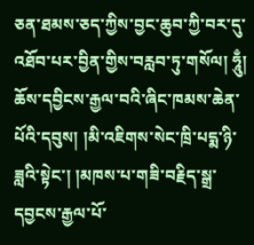ཅན་ཐམས་ཅད་ཀྱིས་བྱང་ཆུབ་ཀྱི་བར་དུ་འཐོབ་པར་བྱིན་གྱིས་བརླབ་ཏུ་གསོལ། ཧཱུྃ། ཆོས་དབྱིངས་རྒྱལ་བའི་ཞིང་ཁམས་ཆེན་པོའི་དབུས། །མི་འཇིགས་སེང་ཁྲི་པདྨ་ཉི་ཟླའི་སྟེང་། །མཁས་པ་གཟི་བརྗིད་སྒྲ་དབྱངས་རྒྱལ་པོ་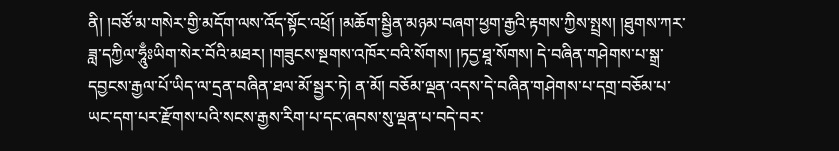ནི། །བཙོ་མ་གསེར་གྱི་མདོག་ལས་འོད་སྟོང་འཕྲོ། །མཆོག་སྦྱིན་མཉམ་བཞག་ཕྱག་རྒྱའི་རྟགས་ཀྱིས་སྤྲས། །ཐུགས་ཀར་ཟླ་དཀྱིལ་ཧཱུྃཿཡིག་སེར་བོའི་མཐར། །གཟུངས་སྔགས་འཁོར་བའི་སོགས། །ཏདྱ་ཐཱ་སོགས། དེ་བཞིན་གཤེགས་པ་སྒྲ་དབྱངས་རྒྱལ་པོ་ཡིད་ལ་དྲན་བཞིན་ཐལ་མོ་སྦྱར་ཏེ། ན་མོ། བཅོམ་ལྡན་འདས་དེ་བཞིན་གཤེགས་པ་དགྲ་བཅོམ་པ་ཡང་དག་པར་རྫོགས་པའི་སངས་རྒྱས་རིག་པ་དང་ཞབས་སུ་ལྡན་པ་བདེ་བར་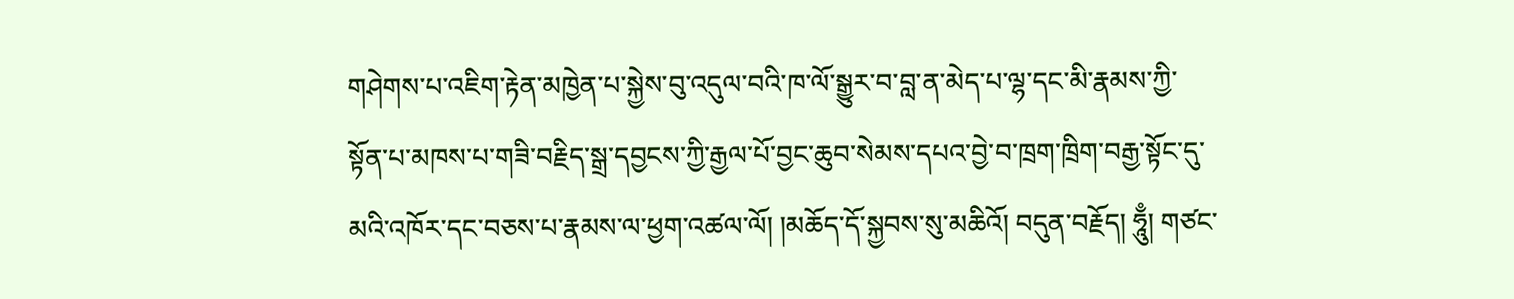གཤེགས་པ་འཇིག་རྟེན་མཁྱེན་པ་སྐྱེས་བུ་འདུལ་བའི་ཁ་ལོ་སྒྱུར་བ་བླ་ན་མེད་པ་ལྷ་དང་མི་རྣམས་ཀྱི་སྟོན་པ་མཁས་པ་གཟི་བརྗིད་སྒྲ་དབྱངས་ཀྱི་རྒྱལ་པོ་བྱང་ཆུབ་སེམས་དཔའ་བྱེ་བ་ཁྲག་ཁྲིག་བརྒྱ་སྟོང་དུ་མའི་འཁོར་དང་བཅས་པ་རྣམས་ལ་ཕྱག་འཚལ་ལོ། །མཆོད་དོ་སྐྱབས་སུ་མཆིའོ། བདུན་བརྗོད། ཧཱུྃ། གཙང་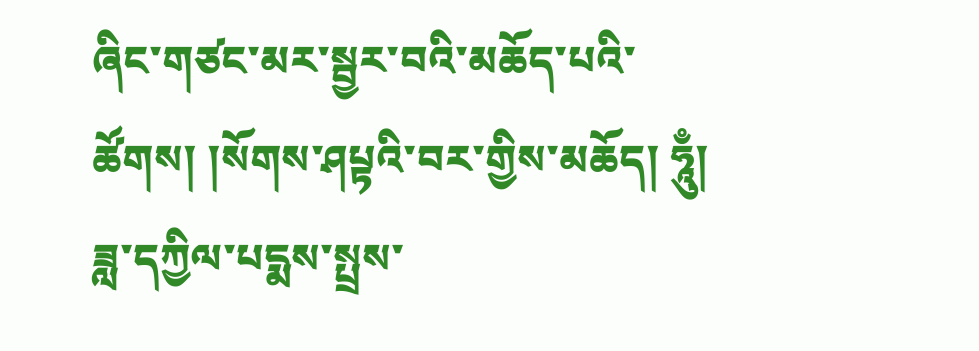ཞིང་གཙང་མར་སྦྱར་བའི་མཆོད་པའི་ཚོགས། །སོགས་ཤཔྟའི་བར་གྱིས་མཆོད། ཧཱུྃ། ཟླ་དཀྱིལ་པདྨས་སྤྲས་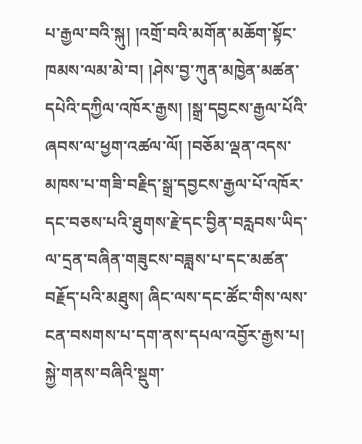པ་རྒྱལ་བའི་སྐུ། །འགྲོ་བའི་མགོན་མཆོག་སྟོང་ཁམས་ལམ་མེ་བ། །ཤེས་བྱ་ཀུན་མཁྱེན་མཚན་དཔེའི་དཀྱིལ་འཁོར་རྒྱས། །སྒྲ་དབྱངས་རྒྱལ་པོའི་ཞབས་ལ་ཕྱག་འཚལ་ལོ། །བཅོམ་ལྡན་འདས་མཁས་པ་གཟི་བརྗིད་སྒྲ་དབྱངས་རྒྱལ་པོ་འཁོར་དང་བཅས་པའི་ཐུགས་རྗེ་དང་བྱིན་བརླབས་ཡིད་ལ་དྲན་བཞིན་གཟུངས་བཟླས་པ་དང་མཚན་བརྗོད་པའི་མཐུས། ཞིང་ལས་དང་ཚོང་གིས་ལས་ངན་བསགས་པ་དག་ནས་དཔལ་འབྱོར་རྒྱས་པ། སྐྱེ་གནས་བཞིའི་སྡུག་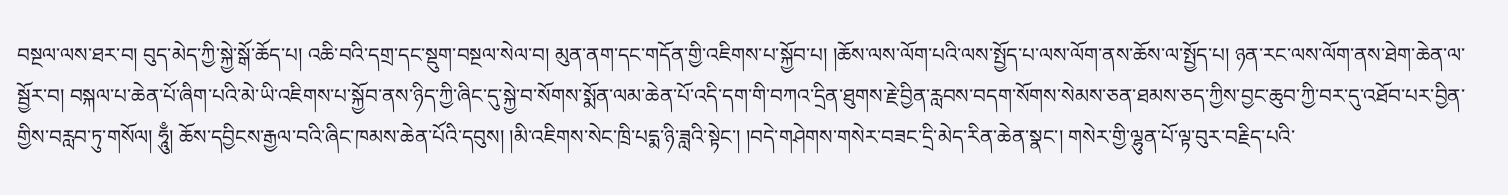བསྔལ་ལས་ཐར་བ། བུད་མེད་ཀྱི་སྐྱེ་སྒོ་ཆོད་པ། འཆི་བའི་དགྲ་དང་སྡུག་བསྔལ་སེལ་བ། མུན་ནག་དང་གདོན་གྱི་འཇིགས་པ་སྐྱོབ་པ། །ཆོས་ལས་ལོག་པའི་ལས་སྤྱོད་པ་ལས་ལོག་ནས་ཆོས་ལ་སྤྱོད་པ། ཉན་རང་ལས་ལོག་ནས་ཐེག་ཆེན་ལ་སྦྱོར་བ། བསྐལ་པ་ཆེན་པོ་ཞིག་པའི་མེ་ཡི་འཇིགས་པ་སྐྱོབ་ནས་ཉིད་ཀྱི་ཞིང་དུ་སྐྱེ་བ་སོགས་སྨོན་ལམ་ཆེན་པོ་འདི་དག་གི་བཀའ་དྲིན་ཐུགས་རྗེ་བྱིན་རླབས་བདག་སོགས་སེམས་ཅན་ཐམས་ཅད་ཀྱིས་བྱང་ཆུབ་ཀྱི་བར་དུ་འཐོབ་པར་བྱིན་གྱིས་བརླབ་ཏུ་གསོལ། ཧཱུྃ། ཆོས་དབྱིངས་རྒྱལ་བའི་ཞིང་ཁམས་ཆེན་པོའི་དབུས། །མི་འཇིགས་སེང་ཁྲི་པདྨ་ཉི་ཟླའི་སྟེང་། །བདེ་གཤེགས་གསེར་བཟང་དྲི་མེད་རིན་ཆེན་སྣང་། གསེར་གྱི་ལྷུན་པོ་ལྟ་བུར་བརྗིད་པའི་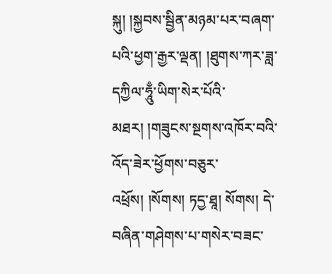སྐུ། །སྐྱབས་སྦྱིན་མཉམ་པར་བཞག་པའི་ཕྱག་རྒྱར་ལྡན། །ཐུགས་ཀར་ཟླ་དཀྱིལ་ཧཱུྃ་ཡིག་སེར་པོའི་མཐར། །གཟུངས་སྔགས་འཁོར་བའི་འོད་ཟེར་ཕྱོགས་བཅུར་འཕྲོས། །སོགས། ཏདྱ་ཐཱ། སོགས། དེ་བཞིན་གཤེགས་པ་གསེར་བཟང་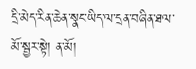དྲི་མེད་རིན་ཆེན་སྣང་ཡིད་ལ་དྲན་བཞིན་ཐལ་མོ་སྦྱར་སྟེ། ན་མོ།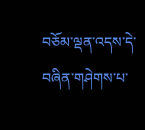བཅོམ་ལྡན་འདས་དེ་བཞིན་གཤེགས་པ་